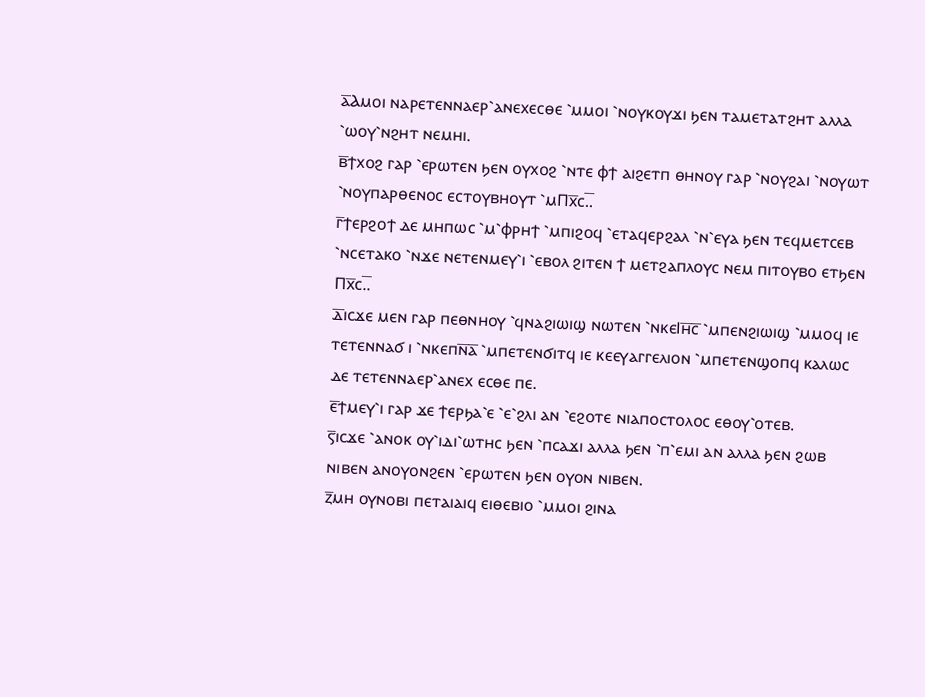ⲁ̅Ⲁⲙⲟⲓ ⲛⲁⲣⲉⲧⲉⲛⲛⲁⲉⲣ⳿ⲁⲛⲉⲭⲉⲥⲑⲉ ⳿ⲙⲙⲟⲓ ⳿ⲛⲟⲩⲕⲟⲩϫⲓ ϧⲉⲛ ⲧⲁⲙⲉⲧⲁⲧϩⲏⲧ ⲁⲗⲗⲁ ⳿ⲱⲟⲩ⳿ⲛϩⲏⲧ ⲛⲉⲙⲏⲓ.
ⲃ̅ϯⲭⲟϩ ⲅⲁⲣ ⳿ⲉⲣⲱⲧⲉⲛ ϧⲉⲛ ⲟⲩⲭⲟϩ ⳿ⲛⲧⲉ ⲫϯ ⲁⲓϩⲉⲧⲡ ⲑⲏⲛⲟⲩ ⲅⲁⲣ ⳿ⲛⲟⲩϩⲁⲓ ⳿ⲛⲟⲩⲱⲧ ⳿ⲛⲟⲩⲡⲁⲣⲑⲉⲛⲟⲥ ⲉⲥⲧⲟⲩⲃⲏⲟⲩⲧ ⳿ⲙⲠⲭ̅ⲥ.̅.
ⲅ̅ϯⲉⲣϩⲟϯ ⲇⲉ ⲙⲏⲡⲱⲥ ⳿ⲙ⳿ⲫⲣⲏϯ ⳿ⲙⲡⲓϩⲟϥ ⳿ⲉⲧⲁϥⲉⲣϩⲁⲗ ⳿ⲛ⳿ⲉⲩⲁ ϧⲉⲛ ⲧⲉϥⲙⲉⲧⲥⲉⲃ ⳿ⲛⲥⲉⲧⲁⲕⲟ ⳿ⲛϫⲉ ⲛⲉⲧⲉⲛⲙⲉⲩ⳿ⲓ ⳿ⲉⲃⲟⲗ ϩⲓⲧⲉⲛ ϯ ⲙⲉⲧϩⲁⲡⲗⲟⲩⲥ ⲛⲉⲙ ⲡⲓⲧⲟⲩⲃⲟ ⲉⲧϧⲉⲛ Ⲡⲭ̅ⲥ.̅.
ⲇ̅ⲓⲥϫⲉ ⲙⲉⲛ ⲅⲁⲣ ⲡⲉⲑⲛⲏⲟⲩ ⳿ϥⲛⲁϩⲓⲱⲓϣ ⲛⲱⲧⲉⲛ ⳿ⲛⲕⲉⲒⲏ̅ⲥ̅ ⳿ⲙⲡⲉⲛϩⲓⲱⲓϣ ⳿ⲙⲙⲟϥ ⲓⲉ ⲧⲉⲧⲉⲛⲛⲁϭ ⲓ ⳿ⲛⲕⲉⲡⲛ̅ⲁ̅ ⳿ⲙⲡⲉⲧⲉⲛϭⲓⲧϥ ⲓⲉ ⲕⲉⲉⲩⲁⲅⲅⲉⲗⲓⲟⲛ ⳿ⲙⲡⲉⲧⲉⲛϣⲟⲡϥ ⲕⲁⲗⲱⲥ ⲇⲉ ⲧⲉⲧⲉⲛⲛⲁⲉⲣ⳿ⲁⲛⲉⲭ ⲉⲥⲑⲉ ⲡⲉ.
ⲉ̅ϯⲙⲉⲩ⳿ⲓ ⲅⲁⲣ ϫⲉ ϯⲉⲣϧⲁ⳿ⲉ ⳿ⲉ⳿ϩⲗⲓ ⲁⲛ ⳿ⲉϩⲟⲧⲉ ⲛⲓⲁⲡⲟⲥⲧⲟⲗⲟⲥ ⲉⲑⲟⲩ⳿ⲟⲧⲉⲃ.
ⲋ̅ⲓⲥϫⲉ ⳿ⲁⲛⲟⲕ ⲟⲩ⳿ⲓⲇⲓ⳿ⲱⲧⲏⲥ ϧⲉⲛ ⳿ⲡⲥⲁϫⲓ ⲁⲗⲗⲁ ϧⲉⲛ ⳿ⲡ⳿ⲉⲙⲓ ⲁⲛ ⲁⲗⲗⲁ ϧⲉⲛ ϩⲱⲃ ⲛⲓⲃⲉⲛ ⲁⲛⲟⲩⲟⲛϩⲉⲛ ⳿ⲉⲣⲱⲧⲉⲛ ϧⲉⲛ ⲟⲩⲟⲛ ⲛⲓⲃⲉⲛ.
ⲍ̅ⲙⲏ ⲟⲩⲛⲟⲃⲓ ⲡⲉⲧⲁⲓⲁⲓϥ ⲉⲓⲑⲉⲃⲓⲟ ⳿ⲙⲙⲟⲓ ϩⲓⲛⲁ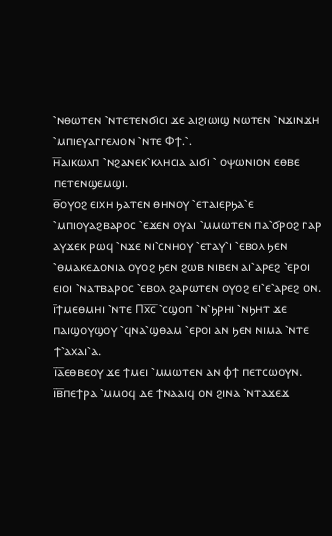⳿ⲛⲑⲱⲧⲉⲛ ⳿ⲛⲧⲉⲧⲉⲛϭⲓⲥⲓ ϫⲉ ⲁⲓϩⲓⲱⲓϣ ⲛⲱⲧⲉⲛ ⳿ⲛϫⲓⲛϫⲏ ⳿ⲙⲡⲓⲉⲩⲁⲅⲅⲉⲗⲓⲟⲛ ⳿ⲛⲧⲉ Ⲫϯ.⳿.
ⲏ̅ⲁⲓⲕⲱⲗⲡ ⳿ⲛϩⲁⲛⲉⲕ⳿ⲕⲗⲏⲥⲓⲁ ⲁⲓϭⲓ ⳿ ⲟⲯⲱⲛⲓⲟⲛ ⲉⲑⲃⲉ ⲡⲉⲧⲉⲛϣⲉⲙϣⲓ.
ⲑ̅ⲟⲩⲟϩ ⲉⲓⲭⲏ ϧⲁⲧⲉⲛ ⲑⲏⲛⲟⲩ ⳿ⲉⲧⲁⲓⲉⲣϧⲁ⳿ⲉ ⳿ⲙⲡⲓⲟⲩⲁϩⲃⲁⲣⲟⲥ ⳿ⲉϫⲉⲛ ⲟⲩⲁⲓ ⳿ⲙⲙⲱⲧⲉⲛ ⲡⲁ⳿ϭⲣⲟϩ ⲅⲁⲣ ⲁⲩϫⲉⲕ ⲣⲱϥ ⳿ⲛϫⲉ ⲛⲓ⳿ⲥⲛⲏⲟⲩ ⳿ⲉⲧⲁⲩ⳿ⲓ ⳿ⲉⲃⲟⲗ ϧⲉⲛ ⳿ⲑⲙⲁⲕⲉⲇⲟⲛⲓⲁ ⲟⲩⲟϩ ϧⲉⲛ ϩⲱⲃ ⲛⲓⲃⲉⲛ ⲁⲓ⳿ⲁⲣⲉϩ ⳿ⲉⲣⲟⲓ ⲉⲓⲟⲓ ⳿ⲛⲁⲧⲃⲁⲣⲟⲥ ⳿ⲉⲃⲟⲗ ϩⲁⲣⲱⲧⲉⲛ ⲟⲩⲟϩ ⲉⲓ⳿ⲉ⳿ⲁⲣⲉϩ ⲟⲛ.
ⲓ̅ϯⲙⲉⲑⲙⲏⲓ ⳿ⲛⲧⲉ Ⲡⲭ̅ⲥ̅ ⳿ⲥϣⲟⲡ ⳿ⲛ⳿ϧⲣⲏⲓ ⳿ⲛϧⲏⲧ ϫⲉ ⲡⲁⲓϣⲟⲩϣⲟⲩ ⳿ϥⲛⲁ⳿ϣⲑⲁⲙ ⳿ⲉⲣⲟⲓ ⲁⲛ ϧⲉⲛ ⲛⲓⲙⲁ ⳿ⲛⲧⲉ ϯ⳿ⲁⲭⲁⲓ⳿ⲁ.
ⲓ̅ⲁ̅ⲉⲑⲃⲉⲟⲩ ϫⲉ ϯⲙⲉⲓ ⳿ⲙⲙⲱⲧⲉⲛ ⲁⲛ ⲫϯ ⲡⲉⲧⲥⲱⲟⲩⲛ.
ⲓ̅ⲃ̅ⲡⲉϯⲣⲁ ⳿ⲙⲙⲟϥ ⲇⲉ ϯⲛⲁⲁⲓϥ ⲟⲛ ϩⲓⲛⲁ ⳿ⲛⲧⲁϫⲉϫ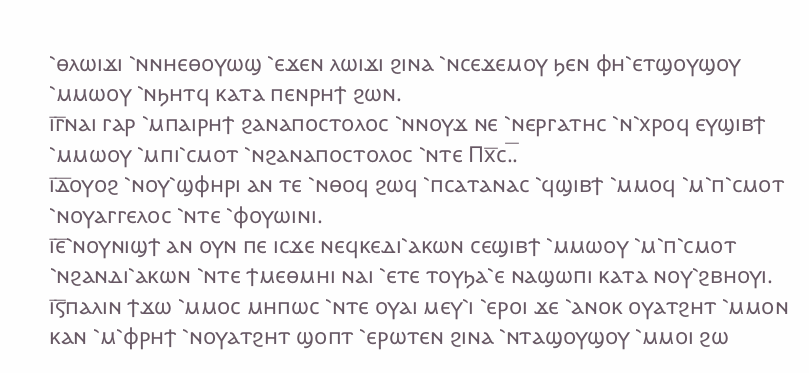⳿ⲑⲗⲱⲓϫⲓ ⳿ⲛⲛⲏⲉⲑⲟⲩⲱϣ ⳿ⲉϫⲉⲛ ⲗⲱⲓϫⲓ ϩⲓⲛⲁ ⳿ⲛⲥⲉϫⲉⲙⲟⲩ ϧⲉⲛ ⲫⲏ⳿ⲉⲧϣⲟⲩϣⲟⲩ ⳿ⲙⲙⲱⲟⲩ ⳿ⲛϧⲏⲧϥ ⲕⲁⲧⲁ ⲡⲉⲛⲣⲏϯ ϩⲱⲛ.
ⲓ̅ⲅ̅ⲛⲁⲓ ⲅⲁⲣ ⳿ⲙⲡⲁⲓⲣⲏϯ ϩⲁⲛⲁⲡⲟⲥⲧⲟⲗⲟⲥ ⳿ⲛⲛⲟⲩϫ ⲛⲉ ⳿ⲛⲉⲣⲅⲁⲧⲏⲥ ⳿ⲛ⳿ⲭⲣⲟϥ ⲉⲩϣⲓⲃϯ ⳿ⲙⲙⲱⲟⲩ ⳿ⲙⲡⲓ⳿ⲥⲙⲟⲧ ⳿ⲛϩⲁⲛⲁⲡⲟⲥⲧⲟⲗⲟⲥ ⳿ⲛⲧⲉ Ⲡⲭ̅ⲥ.̅.
ⲓ̅ⲇ̅ⲟⲩⲟϩ ⳿ⲛⲟⲩ⳿ϣⲫⲏⲣⲓ ⲁⲛ ⲧⲉ ⳿ⲛⲑⲟϥ ϩⲱϥ ⳿ⲡⲥⲁⲧⲁⲛⲁⲥ ⳿ϥϣⲓⲃϯ ⳿ⲙⲙⲟϥ ⳿ⲙ⳿ⲡ⳿ⲥⲙⲟⲧ ⳿ⲛⲟⲩⲁⲅⲅⲉⲗⲟⲥ ⳿ⲛⲧⲉ ⳿ⲫⲟⲩⲱⲓⲛⲓ.
ⲓ̅ⲉ̅⳿ⲛⲟⲩⲛⲓϣϯ ⲁⲛ ⲟⲩⲛ ⲡⲉ ⲓⲥϫⲉ ⲛⲉϥⲕⲉⲇⲓ⳿ⲁⲕⲱⲛ ⲥⲉϣⲓⲃϯ ⳿ⲙⲙⲱⲟⲩ ⳿ⲙ⳿ⲡ⳿ⲥⲙⲟⲧ ⳿ⲛϩⲁⲛⲇⲓ⳿ⲁⲕⲱⲛ ⳿ⲛⲧⲉ ϯⲙⲉⲑⲙⲏⲓ ⲛⲁⲓ ⳿ⲉⲧⲉ ⲧⲟⲩϧⲁ⳿ⲉ ⲛⲁϣⲱⲡⲓ ⲕⲁⲧⲁ ⲛⲟⲩ⳿ϩⲃⲏⲟⲩⲓ.
ⲓ̅ⲋ̅ⲡⲁⲗⲓⲛ ϯϫⲱ ⳿ⲙⲙⲟⲥ ⲙⲏⲡⲱⲥ ⳿ⲛⲧⲉ ⲟⲩⲁⲓ ⲙⲉⲩ⳿ⲓ ⳿ⲉⲣⲟⲓ ϫⲉ ⳿ⲁⲛⲟⲕ ⲟⲩⲁⲧϩⲏⲧ ⳿ⲙⲙⲟⲛ ⲕⲁⲛ ⳿ⲙ⳿ⲫⲣⲏϯ ⳿ⲛⲟⲩⲁⲧϩⲏⲧ ϣⲟⲡⲧ ⳿ⲉⲣⲱⲧⲉⲛ ϩⲓⲛⲁ ⳿ⲛⲧⲁϣⲟⲩϣⲟⲩ ⳿ⲙⲙⲟⲓ ϩⲱ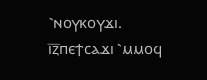⳿ⲛⲟⲩⲕⲟⲩϫⲓ.
ⲓ̅ⲍ̅ⲡⲉϯⲥⲁϫⲓ ⳿ⲙⲙⲟϥ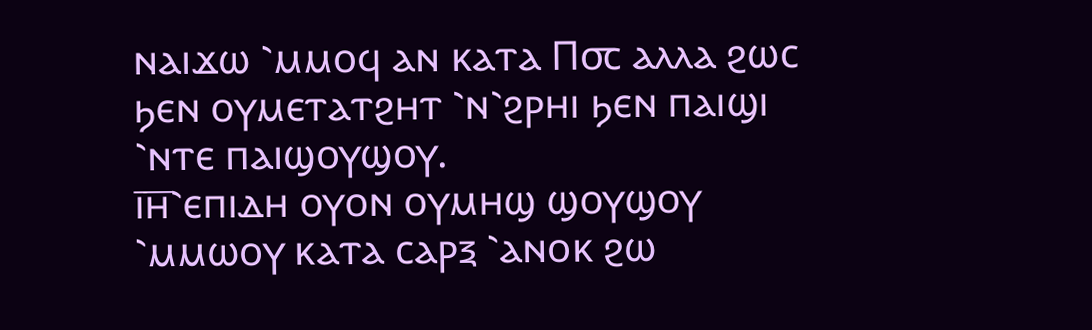ⲛⲁⲓϫⲱ ⳿ⲙⲙⲟϥ ⲁⲛ ⲕⲁⲧⲁ Ⲡ⳪ ⲁⲗⲗⲁ ϩⲱⲥ ϧⲉⲛ ⲟⲩⲙⲉⲧⲁⲧϩⲏⲧ ⳿ⲛ⳿ϩⲣⲏⲓ ϧⲉⲛ ⲡⲁⲓϣⲓ ⳿ⲛⲧⲉ ⲡⲁⲓϣⲟⲩϣⲟⲩ.
ⲓ̅ⲏ̅⳿ⲉⲡⲓⲇⲏ ⲟⲩⲟⲛ ⲟⲩⲙⲏϣ ϣⲟⲩϣⲟⲩ ⳿ⲙⲙⲱⲟⲩ ⲕⲁⲧⲁ ⲥⲁⲣⲝ ⳿ⲁⲛⲟⲕ ϩⲱ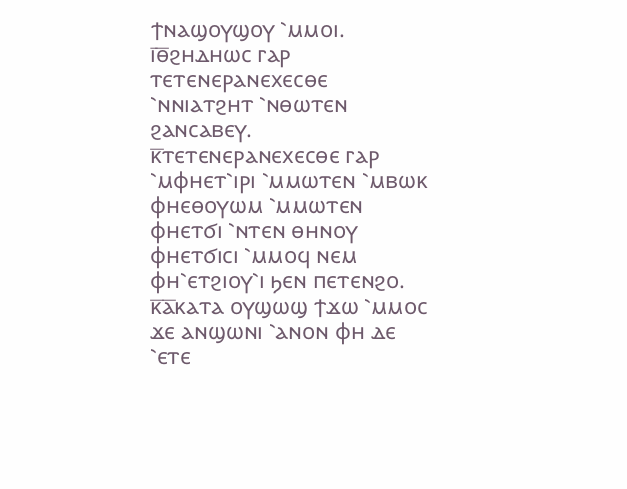ϯⲛⲁϣⲟⲩϣⲟⲩ ⳿ⲙⲙⲟⲓ.
ⲓ̅ⲑ̅ϩⲏⲇⲏⲱⲥ ⲅⲁⲣ ⲧⲉⲧⲉⲛⲉⲣⲁⲛⲉⲭⲉⲥⲑⲉ ⳿ⲛⲛⲓⲁⲧϩⲏⲧ ⳿ⲛⲑⲱⲧⲉⲛ ϩⲁⲛⲥⲁⲃⲉⲩ.
ⲕ̅ⲧⲉⲧⲉⲛⲉⲣⲁⲛⲉⲭⲉⲥⲑⲉ ⲅⲁⲣ ⳿ⲙⲫⲏⲉⲧ⳿ⲓⲣⲓ ⳿ⲙⲙⲱⲧⲉⲛ ⳿ⲙⲃⲱⲕ ⲫⲏⲉⲑⲟⲩⲱⲙ ⳿ⲙⲙⲱⲧⲉⲛ ⲫⲏⲉⲧϭⲓ ⳿ⲛⲧⲉⲛ ⲑⲏⲛⲟⲩ ⲫⲏⲉⲧϭⲓⲥⲓ ⳿ⲙⲙⲟϥ ⲛⲉⲙ ⲫⲏ⳿ⲉⲧϩⲓⲟⲩ⳿ⲓ ϧⲉⲛ ⲡⲉⲧⲉⲛϩⲟ.
ⲕ̅ⲁ̅ⲕⲁⲧⲁ ⲟⲩϣⲱϣ ϯϫⲱ ⳿ⲙⲙⲟⲥ ϫⲉ ⲁⲛϣⲱⲛⲓ ⳿ⲁⲛⲟⲛ ⲫⲏ ⲇⲉ ⳿ⲉⲧⲉ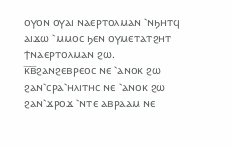ⲟⲩⲟⲛ ⲟⲩⲁⲓ ⲛⲁⲉⲣⲧⲟⲗⲙⲁⲛ ⳿ⲛϧⲏⲧϥ ⲁⲓϫⲱ ⳿ⲙⲙⲟⲥ ϧⲉⲛ ⲟⲩⲙⲉⲧⲁⲧϩⲏⲧ ϯⲛⲁⲉⲣⲧⲟⲗⲙⲁⲛ ϩⲱ.
ⲕ̅ⲃ̅ϩⲁⲛϩⲉⲃⲣⲉⲟⲥ ⲛⲉ ⳿ⲁⲛⲟⲕ ϩⲱ ϩⲁⲛ⳿ⲥⲣⲁ⳿ⲏⲗⲓⲧⲏⲥ ⲛⲉ ⳿ⲁⲛⲟⲕ ϩⲱ ϩⲁⲛ⳿ϫⲣⲟϫ ⳿ⲛⲧⲉ ⲁⲃⲣⲁⲁⲙ ⲛⲉ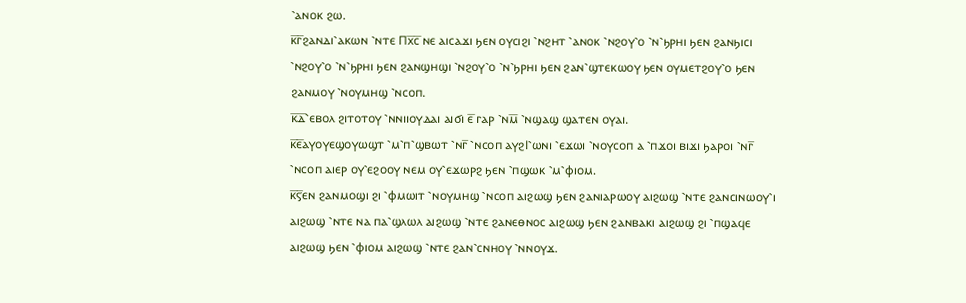⳿ⲁⲛⲟⲕ ϩⲱ.
ⲕ̅ⲅ̅ϩⲁⲛⲇⲓ⳿ⲁⲕⲱⲛ ⳿ⲛⲧⲉ Ⲡⲭ̅ⲥ̅ ⲛⲉ ⲁⲓⲥⲁϫⲓ ϧⲉⲛ ⲟⲩⲥⲓϩⲓ ⳿ⲛϩⲏⲧ ⳿ⲁⲛⲟⲕ ⳿ⲛϩⲟⲩ⳿ⲟ ⳿ⲛ⳿ϧⲣⲏⲓ ϧⲉⲛ ϩⲁⲛϧⲓⲥⲓ ⳿ⲛϩⲟⲩ⳿ⲟ ⳿ⲛ⳿ϧⲣⲏⲓ ϧⲉⲛ ϩⲁⲛϣⲏϣⲓ ⳿ⲛϩⲟⲩ⳿ⲟ ⳿ⲛ⳿ϧⲣⲏⲓ ϧⲉⲛ ϩⲁⲛ⳿ϣⲧⲉⲕⲱⲟⲩ ϧⲉⲛ ⲟⲩⲙⲉⲧϩⲟⲩ⳿ⲟ ϧⲉⲛ ϩⲁⲛⲙⲟⲩ ⳿ⲛⲟⲩⲙⲏϣ ⳿ⲛⲥⲟⲡ.
ⲕ̅ⲇ̅⳿ⲉⲃⲟⲗ ϩⲓⲧⲟⲧⲟⲩ ⳿ⲛⲛⲓⲓⲟⲩⲇⲁⲓ ⲁⲓϭⲓ ⲉ̅ ⲅⲁⲣ ⳿ⲛⲙ̅ ⳿ⲛϣⲁϣ ϣⲁⲧⲉⲛ ⲟⲩⲁⲓ.
ⲕ̅ⲉ̅ⲁⲩⲟⲩⲉϣⲟⲩⲱϣⲧ ⳿ⲙ⳿ⲡ⳿ϣⲃⲱⲧ ⳿ⲛⲅ̅ ⳿ⲛⲥⲟⲡ ⲁⲩϩⲒ⳿ⲱⲛⲓ ⳿ⲉϫⲱⲓ ⳿ⲛⲟⲩⲥⲟⲡ ⲁ ⳿ⲡϫⲟⲓ ⲃⲓϫⲓ ϧⲁⲣⲟⲓ ⳿ⲛⲅ̅ ⳿ⲛⲥⲟⲡ ⲁⲓⲉⲣ ⲟⲩ⳿ⲉϩⲟⲟⲩ ⲛⲉⲙ ⲟⲩ⳿ⲉϫⲱⲣϩ ϧⲉⲛ ⳿ⲡϣⲱⲕ ⳿ⲙ⳿ⲫⲓⲟⲙ.
ⲕ̅ⲋ̅ⲉⲛ ϩⲁⲛⲙⲟϣⲓ ϩⲓ ⳿ⲫⲙⲱⲓⲧ ⳿ⲛⲟⲩⲙⲏϣ ⳿ⲛⲥⲟⲡ ⲁⲓϩⲱϣ ϧⲉⲛ ϩⲁⲛⲓⲁⲣⲱⲟⲩ ⲁⲓϩⲱϣ ⳿ⲛⲧⲉ ϩⲁⲛⲥⲓⲛⲱⲟⲩ⳿ⲓ ⲁⲓϩⲱϣ ⳿ⲛⲧⲉ ⲛⲁ ⲡⲁ⳿ϣⲗⲱⲗ ⲁⲓϩⲱϣ ⳿ⲛⲧⲉ ϩⲁⲛⲉⲑⲛⲟⲥ ⲁⲓϩⲱϣ ϧⲉⲛ ϩⲁⲛⲃⲁⲕⲓ ⲁⲓϩⲱϣ ϩⲓ ⳿ⲡϣⲁϥⲉ ⲁⲓϩⲱϣ ϧⲉⲛ ⳿ⲫⲓⲟⲙ ⲁⲓϩⲱϣ ⳿ⲛⲧⲉ ϩⲁⲛ⳿ⲥⲛⲏⲟⲩ ⳿ⲛⲛⲟⲩϫ.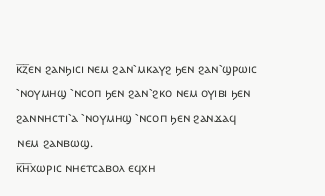ⲕ̅ⲍ̅ⲉⲛ ϩⲁⲛϧⲓⲥⲓ ⲛⲉⲙ ϩⲁⲛ⳿ⲙⲕⲁⲩϩ ϧⲉⲛ ϩⲁⲛ⳿ϣⲣⲱⲓⲥ ⳿ⲛⲟⲩⲙⲏϣ ⳿ⲛⲥⲟⲡ ϧⲉⲛ ϩⲁⲛ⳿ϩⲕⲟ ⲛⲉⲙ ⲟⲩⲓⲃⲓ ϧⲉⲛ ϩⲁⲛⲛⲏⲥⲧⲓ⳿ⲁ ⳿ⲛⲟⲩⲙⲏϣ ⳿ⲛⲥⲟⲡ ϧⲉⲛ ϩⲁⲛϫⲁϥ ⲛⲉⲙ ϩⲁⲛⲃⲱϣ.
ⲕ̅ⲏ̅ⲭⲱⲣⲓⲥ ⲛⲏⲉⲧⲥⲁⲃⲟⲗ ⲉϥⲭⲏ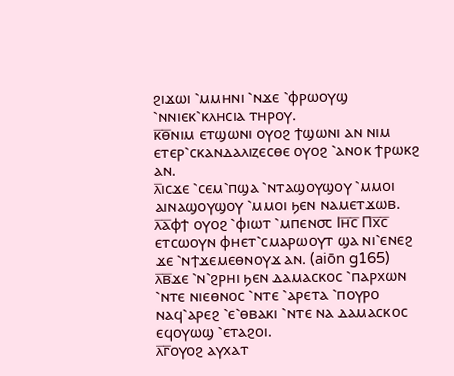ϩⲓϫⲱⲓ ⳿ⲙⲙⲏⲛⲓ ⳿ⲛϫⲉ ⳿ⲫⲣⲱⲟⲩϣ ⳿ⲛⲛⲓⲉⲕ⳿ⲕⲗⲏⲥⲓⲁ ⲧⲏⲣⲟⲩ.
ⲕ̅ⲑ̅ⲛⲓⲙ ⲉⲧϣⲱⲛⲓ ⲟⲩⲟϩ ϯϣⲱⲛⲓ ⲁⲛ ⲛⲓⲙ ⲉⲧⲉⲣ⳿ⲥⲕⲁⲛⲇⲁⲗⲓⲍⲉⲥⲑⲉ ⲟⲩⲟϩ ⳿ⲁⲛⲟⲕ ϯⲣⲱⲕϩ ⲁⲛ.
ⲗ̅ⲓⲥϫⲉ ⳿ⲥⲉⲙ⳿ⲡϣⲁ ⳿ⲛⲧⲁϣⲟⲩϣⲟⲩ ⳿ⲙⲙⲟⲓ ⲁⲓⲛⲁϣⲟⲩϣⲟⲩ ⳿ⲙⲙⲟⲓ ϧⲉⲛ ⲛⲁⲙⲉⲧϫⲱⲃ.
ⲗ̅ⲁ̅ⲫϯ ⲟⲩⲟϩ ⳿ⲫⲓⲱⲧ ⳿ⲙⲡⲉⲛ⳪ Ⲓⲏ̅ⲥ̅ Ⲡⲭ̅ⲥ̅ ⲉⲧⲥⲱⲟⲩⲛ ⲫⲏⲉⲧ⳿ⲥⲙⲁⲣⲱⲟⲩⲧ ϣⲁ ⲛⲓ⳿ⲉⲛⲉϩ ϫⲉ ⳿ⲛϯϫⲉⲙⲉⲑⲛⲟⲩϫ ⲁⲛ. (aiōn g165)
ⲗ̅ⲃ̅ϫⲉ ⳿ⲛ⳿ϩⲣⲏⲓ ϧⲉⲛ ⲇⲁⲙⲁⲥⲕⲟⲥ ⳿ⲡⲁⲣⲭⲱⲛ ⳿ⲛⲧⲉ ⲛⲓⲉⲑⲛⲟⲥ ⳿ⲛⲧⲉ ⳿ⲁⲣⲉⲧⲁ ⳿ⲡⲟⲩⲣⲟ ⲛⲁϥ⳿ⲁⲣⲉϩ ⳿ⲉ⳿ⲑⲃⲁⲕⲓ ⳿ⲛⲧⲉ ⲛⲁ ⲇⲁⲙⲁⲥⲕⲟⲥ ⲉϥⲟⲩⲱϣ ⳿ⲉⲧⲁϩⲟⲓ.
ⲗ̅ⲅ̅ⲟⲩⲟϩ ⲁⲩⲭⲁⲧ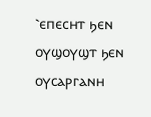⳿ⲉⲡⲉⲥⲏⲧ ϧⲉⲛ ⲟⲩϣⲟⲩϣⲧ ϧⲉⲛ ⲟⲩⲥⲁⲣⲅⲁⲛⲏ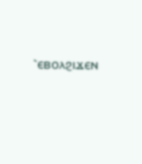⳿ⲉⲃⲟⲗϩⲓϫⲉⲛ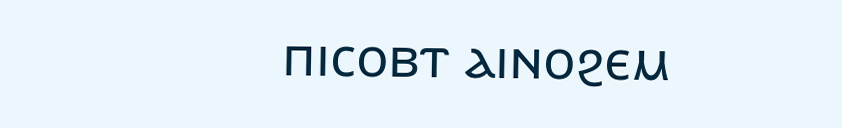ⲡⲓⲥⲟⲃⲧ ⲁⲓⲛⲟϩⲉⲙ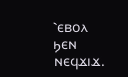⳿ⲉⲃⲟⲗ ϧⲉⲛ ⲛⲉϥϫⲓϫ.